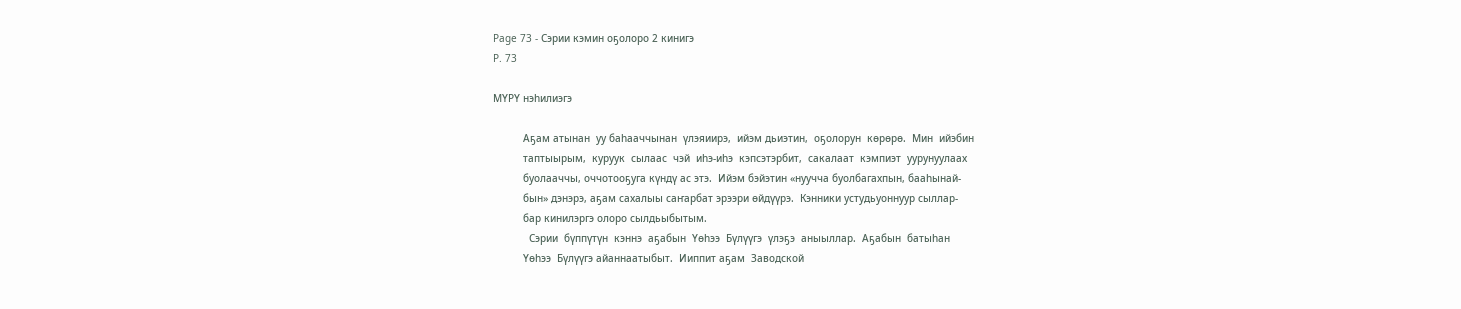Page 73 - Сэрии кэмин оҕолоро 2 кинигэ
P. 73

МҮРҮ нэһилиэгэ

          Аҕам атынан  уу баһааччынан  үлэяиирэ,  ийэм дьиэтин,  оҕолорун  көрөрө.  Мин  ийэбин
          таптыырым,  куруук  сылаас  чэй  иһэ-иһэ  кэпсэтэрбит,  сакалаат  кэмпиэт  уурунуулаах
          буолааччы, оччотооҕуга күндү ас этэ.  Ийэм бэйэтин «нуучча буолбагахпын, бааһынай-
          бын» дэнэрэ, аҕам сахалыы саҥарбат эрээри өйдүүрэ.  Кэнники устудьуоннуур сыллар-
          бар кинилэргэ олоро сылдьыбытым.
            Сэрии  бүппүтүн  кэннэ  аҕабын  Үөһээ  Бүлүүгэ  үлэҕэ  аныыллар.  Аҕабын  батыһан
          Үөһээ  Бүлүүгэ айаннаатыбыт.  Ииппит аҕам  Заводской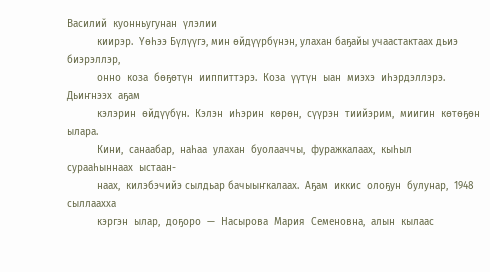Василий  куонньугунан  үлэлии
          киирэр.  Үөһээ Бүлүүгэ, мин өйдүүрбүнэн, улахан баҕайы учаастактаах дьиэ биэрэллэр,
          онно  коза  бөҕөтүн  ииппиттэрэ.  Коза  үүтүн  ыан  миэхэ  иһэрдэллэрэ.  Дьиҥнээх  аҕам
          кэлэрин  өйдүүбүн.  Кэлэн  иһэрин  көрөн,  сүүрэн  тиийэрим,  миигин  көтөҕөн  ылара.
          Кини,  санаабар,  наһаа  улахан  буолааччы,  фуражкалаах,  кыһыл  сурааһыннаах  ыстаан-
          наах,  килэбэчийэ сылдьар бачыыҥкалаах.  Аҕам  иккис  олоҕун  булунар,  1948  сыллаахха
          кэргэн  ылар,  доҕоро  —  Насырова  Мария  Семеновна,  алын  кылаас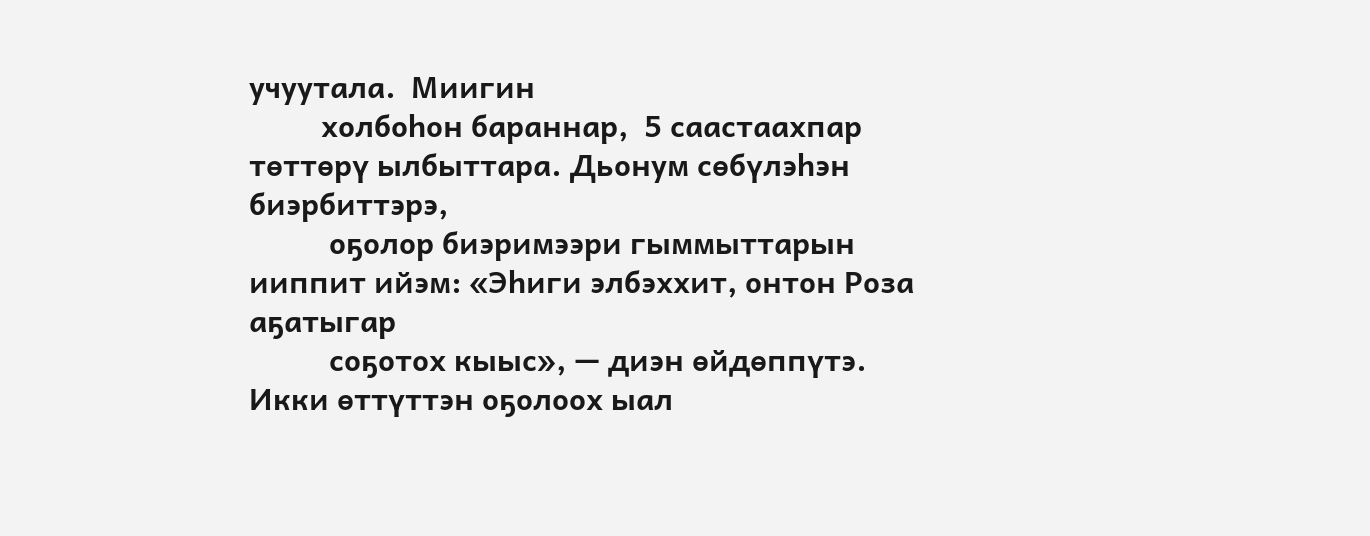учуутала.  Миигин
         холбоһон бараннар,  5 саастаахпар төттөрү ылбыттара. Дьонум сөбүлэһэн биэрбиттэрэ,
          оҕолор биэримээри гыммыттарын ииппит ийэм: «Эһиги элбэххит, онтон Роза аҕатыгар
          соҕотох кыыс», — диэн өйдөппүтэ.  Икки өттүттэн оҕолоох ыал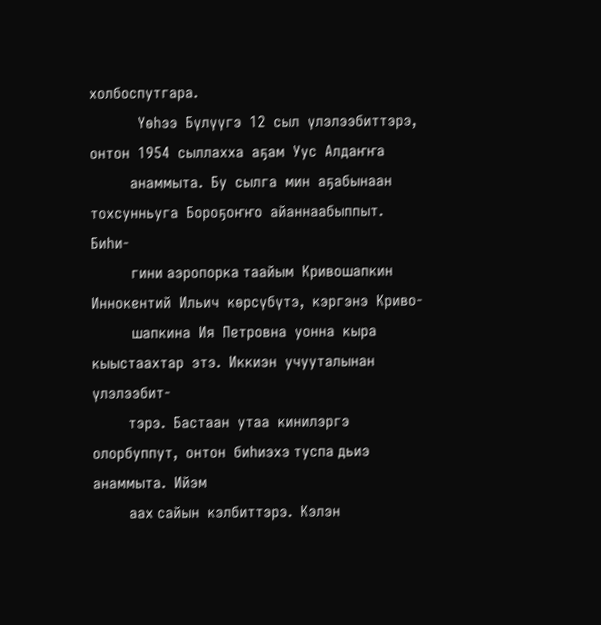холбоспутгара.
            Үөһээ  Бүлүүгэ  12  сыл  үлэлээбиттэрэ,  онтон  1954  сыллахха  аҕам  Уус  Алдаҥҥа
          анаммыта.  Бу  сылга  мин  аҕабынаан  тохсунньуга  Бороҕоҥҥо  айаннаабыппыт.  Биһи-
          гини аэропорка таайым  Кривошапкин  Иннокентий  Ильич  көрсүбүтэ,  кэргэнэ  Криво-
          шапкина  Ия  Петровна  уонна  кыра  кыыстаахтар  этэ.  Иккиэн  учууталынан  үлэлээбит-
         тэрэ.  Бастаан  утаа  кинилэргэ олорбуппут,  онтон  биһиэхэ туспа дьиэ  анаммыта.  Ийэм
         аах сайын  кэлбиттэрэ.  Кэлэн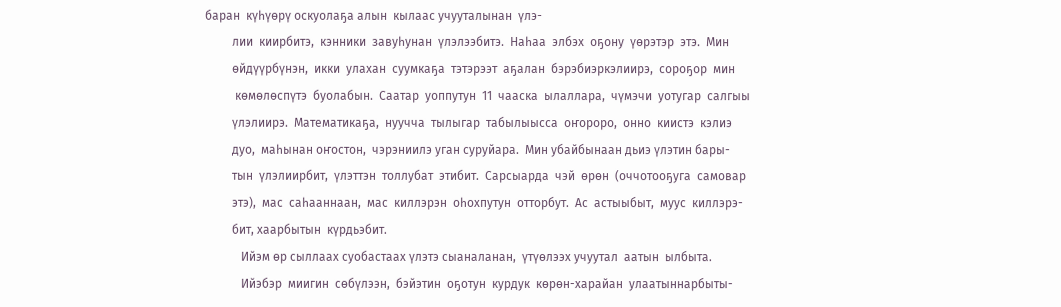баран  күһүөрү оскуолаҕа алын  кылаас учууталынан  үлэ-
         лии  киирбитэ,  кэнники  завуһунан  үлэлээбитэ.  Наһаа  элбэх  оҕону  үөрэтэр  этэ.  Мин
         өйдүүрбүнэн,  икки  улахан  суумкаҕа  тэтэрээт  аҕалан  бэрэбиэркэлиирэ,  сороҕор  мин
          көмөлөспүтэ  буолабын.  Саатар  уоппутун  11  чааска  ылаллара,  чүмэчи  уотугар  салгыы
         үлэлиирэ.  Математикаҕа,  нуучча  тылыгар  табылыысса  оҥороро,  онно  киистэ  кэлиэ
         дуо,  маһынан оҥостон,  чэрэниилэ уган суруйара.  Мин убайбынаан дьиэ үлэтин бары-
         тын  үлэлиирбит,  үлэттэн  толлубат  этибит.  Сарсыарда  чэй  өрөн  (оччотооҕуга  самовар
         этэ),  мас  саһааннаан,  мас  киллэрэн  оһохпутун  отторбут.  Ас  астыыбыт,  муус  киллэрэ-
         бит, хаарбытын  күрдьэбит.
            Ийэм өр сыллаах суобастаах үлэтэ сыаналанан,  үтүөлээх учуутал  аатын  ылбыта.
            Ийэбэр  миигин  сөбүлээн,  бэйэтин  оҕотун  курдук  көрөн-харайан  улаатыннарбыты-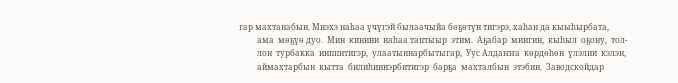гар махтанабын. Миэхэ наһаа үчүгэй былаачыйа бөҕөтүн тигэрэ, хаһан да кыыһырбата,
         ама  мөҕүө дуо.  Мин  кинини  наһаа таптыыр  этим.  Аҕабар  миигин,  кыһыл  оҕону,  тол-
         лон  турбакка  ииппитигэр,  улаатыннарбытыгар,  Уус Алдаҥҥа  көрдөһөн  үлэлии  кэлэн,
         аймахтарбын  кытта  билиһиннэрбитигэр  барҕа  махталбын  этэбин.  Заводскойдар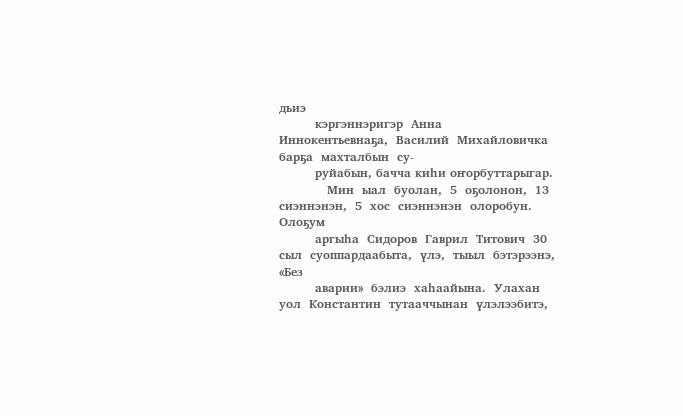дьиэ
         кэргэннэригэр  Анна  Иннокентьевнаҕа,  Василий  Михайловичка  барҕа  махталбын  су-
         руйабын, бачча киһи оҥорбуттарыгар.
            Мин  ыал  буолан,  5  оҕолонон,  13  сиэннэнэн,  5  хос  сиэннэнэн  олоробун.  Олоҕум
         аргыһа  Сидоров  Гаврил  Титович  30  сыл  суоппардаабыта,  үлэ,  тыыл  бэтэрээнэ,  «Без
         аварии»  бэлиэ  хаһаайына.  Улахан  уол  Константин  тутааччынан  үлэлээбитэ,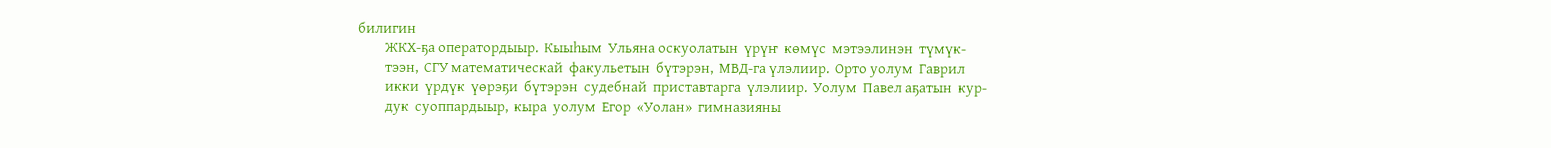билигин
         ЖКХ-ҕа оператордыыр.  Кыыһым  Ульяна оскуолатын  үрүҥ  көмүс  мэтээлинэн  түмүк-
         тээн,  СГУ математическай  факульетын  бүтэрэн,  МВД-га үлэлиир.  Орто уолум  Гаврил
         икки  үрдүк  үөрэҕи  бүтэрэн  судебнай  приставтарга  үлэлиир.  Уолум  Павел аҕатын  кур-
         дук  суоппардыыр,  кыра  уолум  Егор  «Уолан»  гимназияны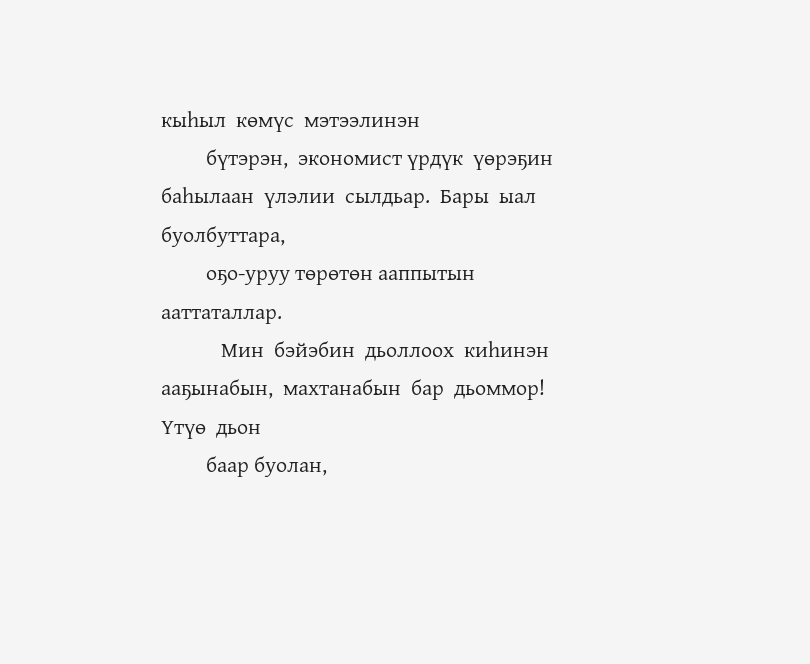кыһыл  көмүс  мэтээлинэн
         бүтэрэн,  экономист үрдүк  үөрэҕин  баһылаан  үлэлии  сылдьар.  Бары  ыал  буолбуттара,
         оҕо-уруу төрөтөн ааппытын ааттаталлар.
            Мин  бэйэбин  дьоллоох  киһинэн  ааҕынабын,  махтанабын  бар  дьоммор!  Үтүө  дьон
         баар буолан,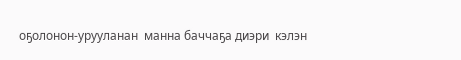оҕолонон-урууланан  манна баччаҕа диэри  кэлэн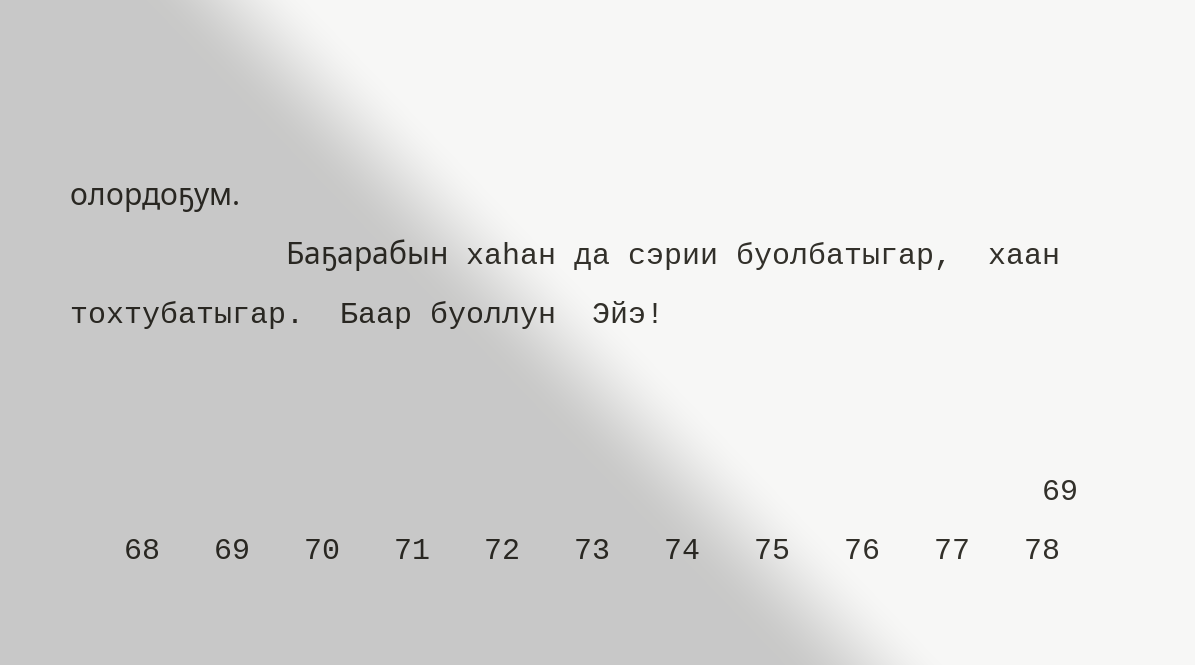олордоҕум.
            Баҕарабын хаһан да сэрии буолбатыгар,  хаан тохтубатыгар.  Баар буоллун  Эйэ!


                                                      69
   68   69   70   71   72   73   74   75   76   77   78